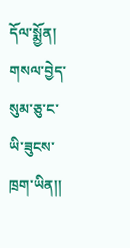དོལ་སྨྱོན།
གསལ་བྱེད་སུམ་ཅུ་ང་ཡི་ཟུངས་ཁྲག་ཡིན།།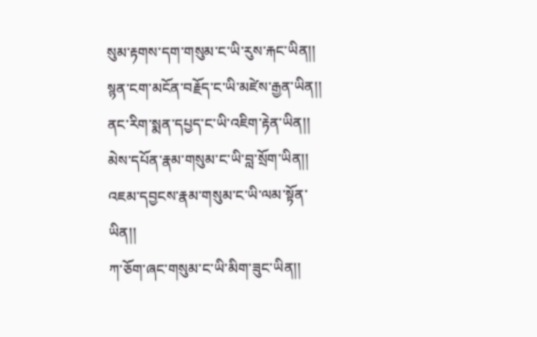སུམ་རྟགས་དག་གསུམ་ང་ཡི་རུས་རྐང་ཡིན།།
སྙན་ངག་མངོན་བརྗོད་ང་ཡི་མཛེས་རྒྱན་ཡིན།།
ནང་རིག་སྨན་དཔྱད་ང་ཡི་འཇིག་རྟེན་ཡིན།།
མེས་དཔོན་རྣམ་གསུམ་ང་ཡི་བླ་སྲོག་ཡིན།།
འཇམ་དབྱངས་རྣམ་གསུམ་ང་ཡི་ལམ་སྟོན་ཡིན།།
ཀ་ཅོག་ཞང་གསུམ་ང་ཡི་མིག་ཟུང་ཡིན།།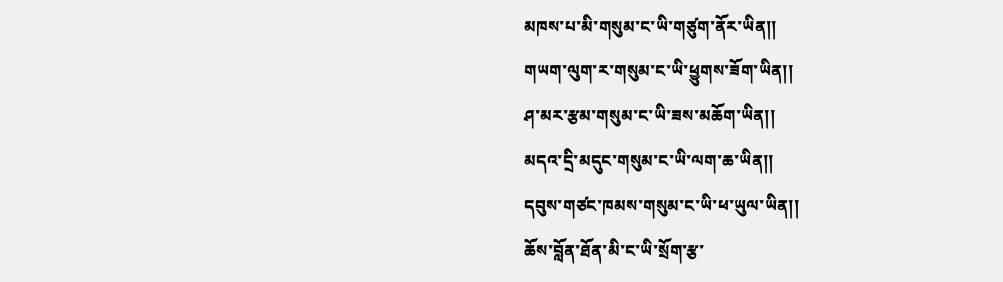མཁས་པ་མི་གསུམ་ང་ཡི་གཙུག་ནོར་ཡིན།།
གཡག་ལུག་ར་གསུམ་ང་ཡི་ཕྱུགས་ཟོག་ཡིན།།
ཤ་མར་རྩམ་གསུམ་ང་ཡི་ཟས་མཆོག་ཡིན།།
མདའ་དྲི་མདུང་གསུམ་ང་ཡི་ལག་ཆ་ཡིན།།
དབུས་གཙང་ཁམས་གསུམ་ང་ཡི་ཕ་ཡུལ་ཡིན།།
ཆོས་བློན་ཐོན་མི་ང་ཡི་སྲོག་རྩ་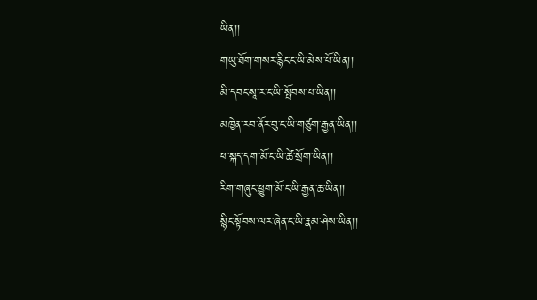ཡིན།།
གཡུ་ཐོག་གསར་རྙིང་ང་ཡི་མེས་པོ་ཡིན།།
མི་དབང་སཱ་ར་ང་ཡི་སྤོབས་པ་ཡིན།།
མཁྱེན་རབ་ནོར་བུ་ང་ཡི་གཙུག་རྒྱན་ཡིན།།
ཕ་སྐད་དག་མོ་ང་ཡི་ཚེ་སྲོག་ཡིན།།
རིག་གཞུང་ཕྱུག་མོ་ང་ཡི་རྒྱན་ཆ་ཡིན།།
སྙིང་སྟོབས་ལར་ཞེན་ང་ཡི་རྣམ་ཤེས་ཡིན།།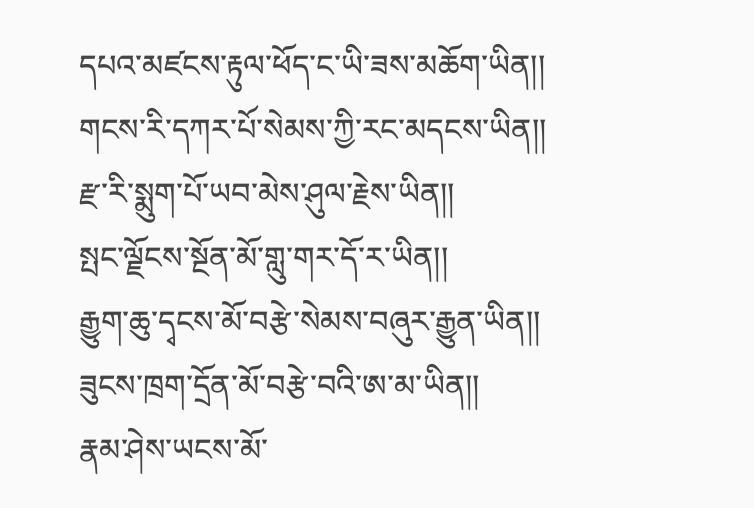དཔའ་མཛངས་རྟུལ་ཕོད་ང་ཡི་ཟས་མཆོག་ཡིན།།
གངས་རི་དཀར་པོ་སེམས་ཀྱི་རང་མདངས་ཡིན།།
རྫ་རི་སྨུག་པོ་ཡབ་མེས་ཤུལ་རྗེས་ཡིན།།
སྤང་ལྗོངས་སྔོན་མོ་གླུ་གར་དོ་ར་ཡིན།།
རྒྱུག་ཆུ་དྭངས་མོ་བརྩེ་སེམས་བཞུར་རྒྱུན་ཡིན།།
ཟུངས་ཁྲག་དྲོན་མོ་བརྩེ་བའི་ཨ་མ་ཡིན།།
རྣམ་ཤེས་ཡངས་མོ་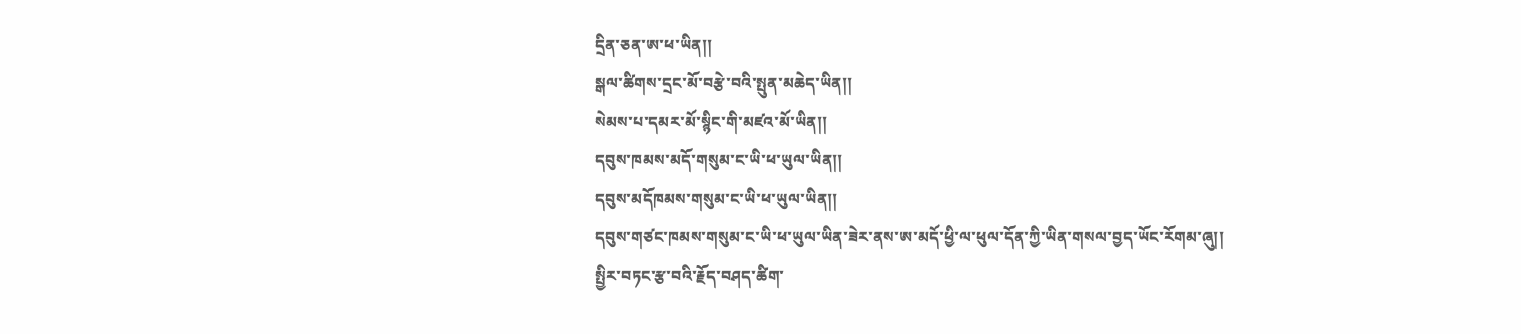དྲིན་ཅན་ཨ་ཕ་ཡིན།།
སྒལ་ཚིགས་དྲང་མོ་བརྩེ་བའི་སྤུན་མཆེད་ཡིན།།
སེམས་པ་དམར་མོ་སྙིང་གི་མཛའ་མོ་ཡིན།།
དབུས་ཁམས་མདོ་གསུམ་ང་ཡི་ཕ་ཡུལ་ཡིན།།
དབུས་མདོཁམས་གསུམ་ང་ཡི་ཕ་ཡུལ་ཡིན།།
དབུས་གཙང་ཁམས་གསུམ་ང་ཡི་ཕ་ཡུལ་ཡིན་ཟེར་ནས་ཨ་མདོ་ཕྱི་ལ་ཕུལ་དོན་ཀྱི་ཡིན་གསལ་བྱད་ཡོང་རོགམ་ཞུ།།
སྤྱིར་བཏང་རྩ་བའི་རྗོད་བཤད་ཚིག་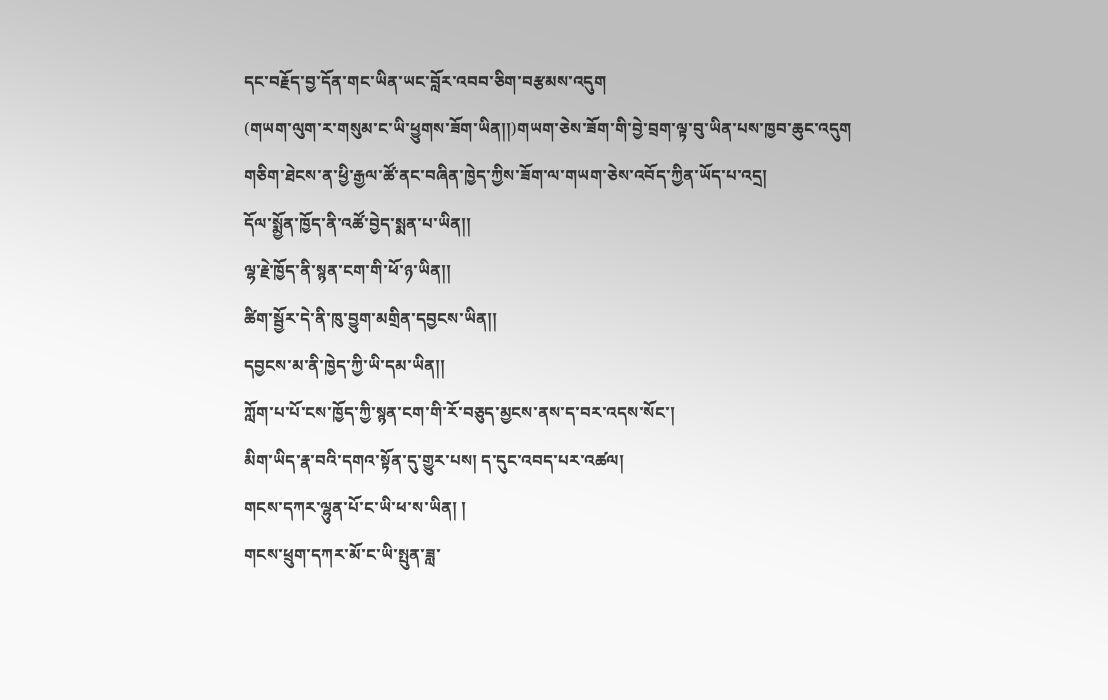དང་བརྗོད་བྱ་དོན་གང་ཡིན་ཡང་བློར་འབབ་ཅིག་བརྩམས་འདུག
(གཡག་ལུག་ར་གསུམ་ང་ཡི་ཕྱུགས་ཟོག་ཡིན།།)གཡག་ཅེས་ཟོག་གི་བྱེ་བྲག་ལྟ་བུ་ཡིན་པས་ཁྱབ་ཆུང་འདུག གཅིག་ཐེངས་ན་ཕྱི་རྒྱལ་ཚོ་ནང་བཞིན་ཁྱེད་ཀྱིས་ཟོག་ལ་གཡག་ཅེས་འབོད་ཀྱིན་ཡོད་པ་འདྲ།
དོལ་སྨྱོན་ཁྱོད་ནི་འཚོ་བྱེད་སྨན་པ་ཡིན།།
ལྷ་རྗེ་ཁྱོད་ནི་སྙན་ངག་གི་ཕོ་ཉ་ཡིན།།
ཚིག་སྦྱོར་དེ་ནི་ཁུ་བྱུག་མགྲིན་དབྱངས་ཡིན།།
དབྱངས་མ་ནི་ཁྱེད་ཀྱི་ཡི་དམ་ཡིན།།
ཀློག་པ་པོ་ངས་ཁྱོད་ཀྱི་སྙན་ངག་གི་རོ་བཅུད་མྱངས་ནས་ད་བར་འདས་སོང་།
མིག་ཡིད་རྣ་བའི་དགའ་སྟོན་དུ་གྱུར་པས། ད་དུང་འབད་པར་འཚལ།
གངས་དཀར་ལྷུན་པོ་ང་ཡི་ཕ་ས་ཡིན། །
གངས་ཕྲུག་དཀར་མོ་ང་ཡི་སྤུན་ཟླ་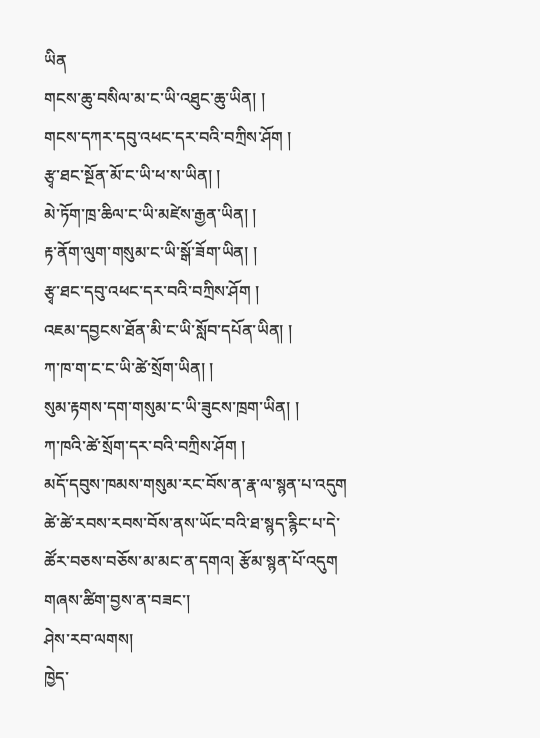ཡིན
གངས་ཆུ་བསིལ་མ་ང་ཡི་འཐུང་ཆུ་ཡིན། །
གངས་དཀར་དབུ་འཕང་དར་བའི་བཀྲིས་ཤོག །
རྩྭ་ཐང་སྔོན་མོ་ང་ཡི་ཕ་ས་ཡིན། །
མེ་ཏོག་ཁྲ་ཆིལ་ང་ཡི་མཛེས་རྒྱན་ཡིན། །
རྟ་ནོག་ལུག་གསུམ་ང་ཡི་སྒོ་ཟོག་ཡིན། །
རྩྭ་ཐང་དབུ་འཕང་དར་བའི་བཀྲིས་ཤོག །
འཇམ་དབྱངས་ཐོན་མི་ང་ཡི་སློབ་དཔོན་ཡིན། །
ཀ་ཁ་ག་ང་ང་ཡི་ཚེ་སྲོག་ཡིན། །
སུམ་རྟགས་དག་གསུམ་ང་ཡི་ཟུངས་ཁྲག་ཡིན། །
ཀ་ཁའི་ཚེ་སྲོག་དར་བའི་བཀྲིས་ཤོག །
མདོ་དབུས་ཁམས་གསུམ་རང་བོས་ན་རྣ་ལ་སྙན་པ་འདུག ཚེ་ཚེ་རབས་རབས་བོས་ནས་ཡོང་བའི་ཐ་སྙད་རྙིང་པ་དེ་ཚོར་བཅས་བཅོས་མ་མང་ན་དགའ། རྩོམ་སྙན་པོ་འདུག གཞས་ཚིག་བྱས་ན་བཟང་།
ཤེས་རབ་ལགས།
ཁྱེད་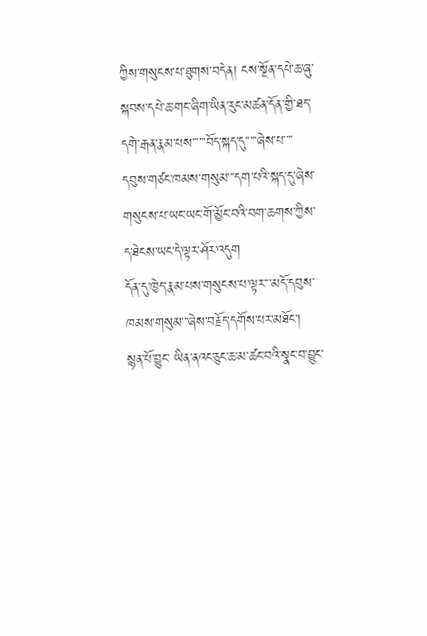ཀྱིས་གསུངས་པ་ཐུགས་བདེན། ངས་སྔོན་དཔེ་ཆ་ཞུ་སྐབས་དཔེ་ཆ་གང་ཞིག་ཡིན་རུང་མཚན་དོན་གྱི་ཐད་དགེ་རྒན་རྣམ་པས་་་་་་བོད་སྐད་དུ་་་་་ཞེས་པ་་་་དབུས་གཙང་ཁམས་གསུམ་་་དག་པའི་སྐད་དུ་ཞེས་གསུངས་པ་ཡང་ཡང་གོ་མྱོང་བའི་བག་ཆགས་ཀྱིས་ད་ཐེངས་ཡང་དེ་ལྟར་ཤོར་འདུག
དོན་དུ་ཁྱེད་རྣམ་པས་གསུངས་པ་ལྟར་་་མདོ་དབུས་ཁམས་གསུམ་་་ཞེས་བརྗོད་དགོས་པར་མཐོང་།
སྙན་པོ་བྱུང་ ཡིན་ནའང་ཅུང་ཆ་མ་ཚང་བའི་སྣང་བ་བྱུང་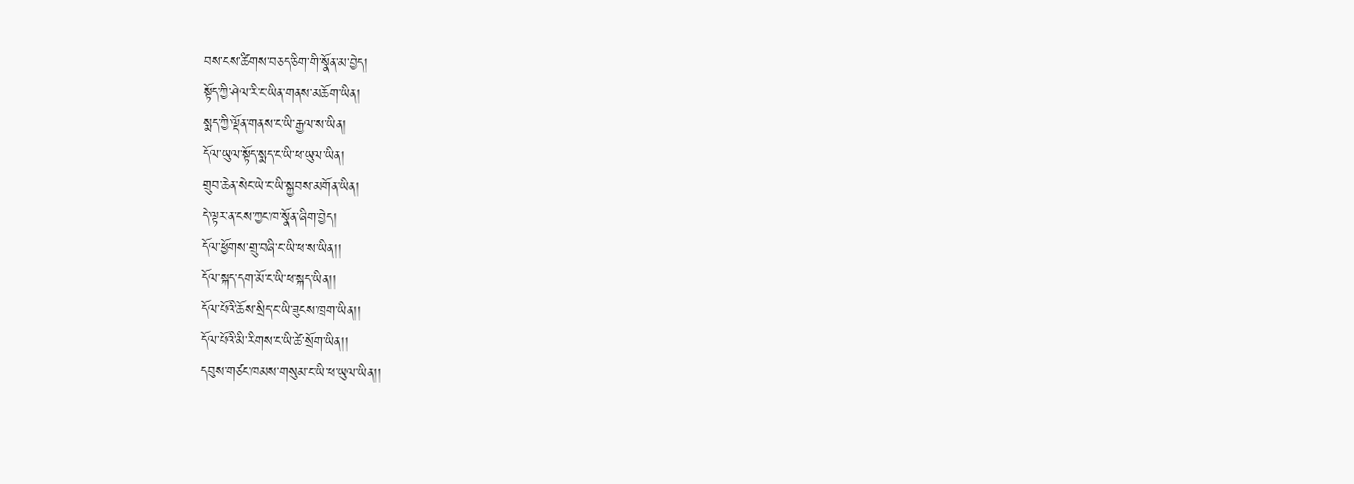བས་ངས་ཚིགས་བཅད་ཅིག་གི་སྣོན་མ་བྱེད།
སྟོད་ཀྱི་ཤེལ་རི་ང་ཡིན་གནས་མཆོག་ཡིན།
སྨད་ཀྱི་ལྡོན་གནས་ང་ཡི་རྒྱལ་ས་ཡིན།
དོལ་ཡུལ་སྟོད་སྨད་ང་ཡི་ཕ་ཡུལ་ཡིན།
གྲུབ་ཆེན་སེང་ཡེ་ང་ཡི་སྐྱབས་མགོན་ཡིན།
དེ་ལྟར་ན་ངས་ཀྱང་ཁ་སྣོན་ཞིག་བྱེད།
དོལ་ཕྱོགས་གྲུ་བཞི་ང་ཡི་ཕ་ས་ཡིན།།
དོལ་སྐད་དག་མོ་ང་ཡི་ཕ་སྐད་ཡིན།།
དོལ་པོའི་ཆོས་སྲིད་ང་ཡི་ཟུངས་ཁྲག་ཡིན།།
དོལ་པོའི་མི་རིགས་ང་ཡི་ཚེ་སྲོག་ཡིན།།
དབུས་གཙང་ཁམས་གསུམ་ང་ཡི་ཕ་ཡུལ་ཡིན།།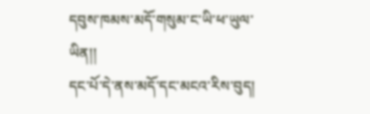དབུས་ཁམས་མདོ་གསུམ་ང་ཡི་ཕ་ཡུལ་ཡིན།།
དང་པོ་དེ་ནས་མདོ་དང་མངའ་རིས་བུད།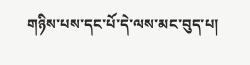གཉིས་པས་དང་པོ་དེ་ལས་མང་བུད་པ།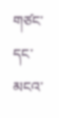གཙང་དང་མངའ་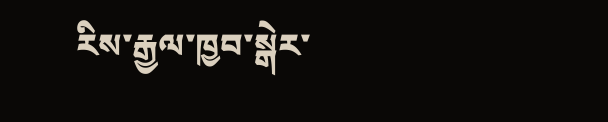རིས་རྒྱལ་ཁྱབ་སྒེར་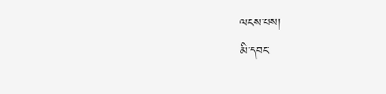ལངས་པས།
མི་དབང་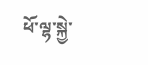ཕོ་ལྷ་སྐྱེ་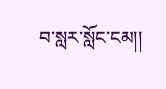བ་སླར་སློང་ངམ།།